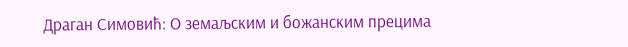Драган Симовић: О земаљским и божанским прецима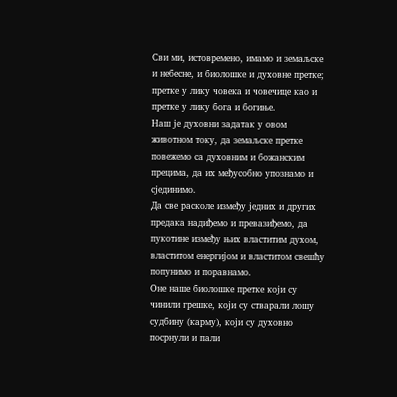Сви ми, истовремено, имамо и земаљске и небесне, и биолошке и духовне претке; претке у лику човека и човечице као и претке у лику бога и богиње.
Наш је духовни задатак у овом животном току, да земаљске претке повежемо са духовним и божанским прецима, да их међусобно упознамо и сјединимо.
Да све расколе између једних и других предака надиђемо и превазиђемо, да пукотине између њих властитим духом, властитом енергијом и властитом свешћу попунимо и поравнамо.
Оне наше биолошке претке који су чинили грешке, који су стварали лошу судбину (карму), који су духовно посрнули и пали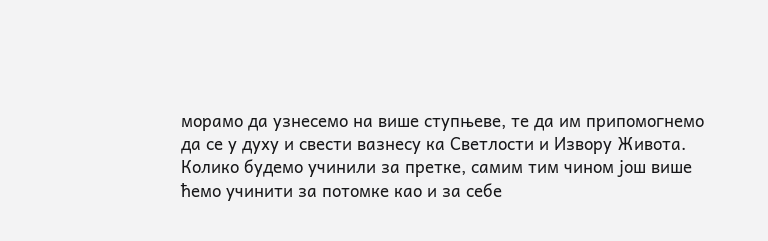морамо да узнесемо на више ступњеве, те да им припомогнемо да се у духу и свести вазнесу ка Светлости и Извору Живота.
Колико будемо учинили за претке, самим тим чином још више ћемо учинити за потомке као и за себе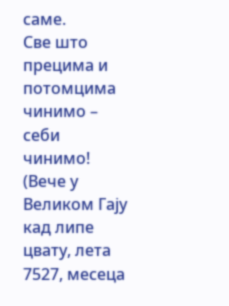саме.
Све што прецима и потомцима чинимо – себи чинимо!
(Вече у Великом Гају кад липе цвату, лета 7527, месеца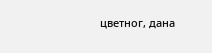цветног, дана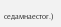седамнаестог.)